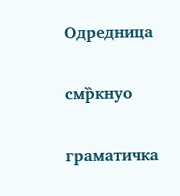Одредница

смр̏кнуо

граматичка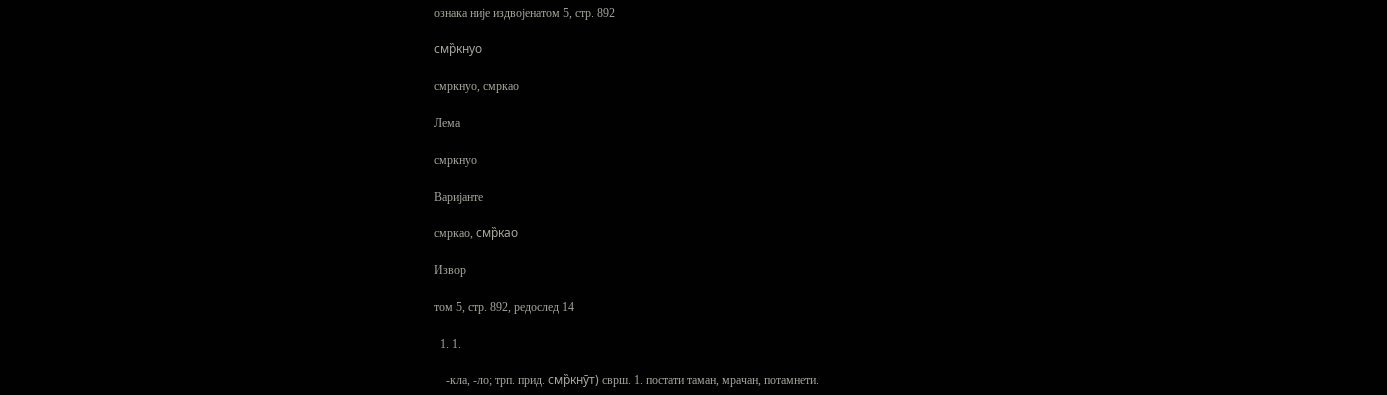ознака није издвојенатом 5, стр. 892

смр̏кнуо

смркнуо, смркао

Лема

смркнуо

Варијанте

смркао, смр̏као

Извор

том 5, стр. 892, редослед 14

  1. 1.

    -кла, -ло; трп. прид. смр̏кнӯт) сврш. 1. постати таман, мрачан, потамнети.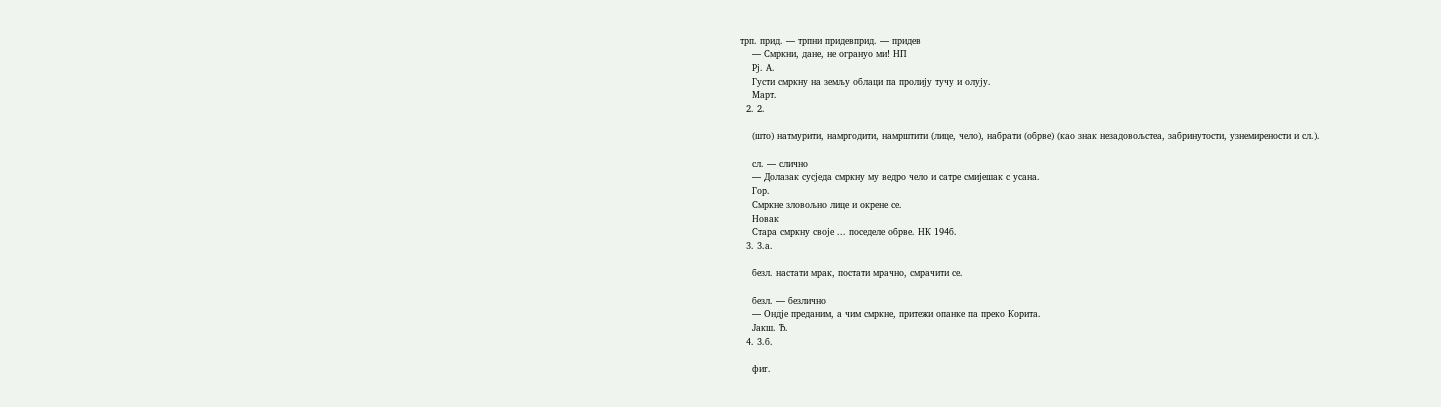трп. прид. — трпни придевприд. — придев
    — Смркни, дане, не огрануо ми! НП
    Рј. А.
    Густи смркну на земљу облаци па пролију тучу и олују.
    Март.
  2. 2.

    (што) натмурити, намргодити, намрштити (лице, чело), набрати (обрве) (као знак незадовољстеа, забринутости, узнемирености и сл.).

    сл. — слично
    — Долазак сусједа смркну му ведро чело и сатре смијешак с усана.
    Гор.
    Смркне зловољно лице и окрене се.
    Новак
    Стара смркну своје ... поседеле обрве. НК 194б.
  3. 3.а.

    безл. настати мрак, постати мрачно, смрачити се.

    безл. — безлично
    — Ондје преданим, а чим смркне, притежи опанке па преко Корита.
    Јакш. Ђ.
  4. 3.б.

    фиr.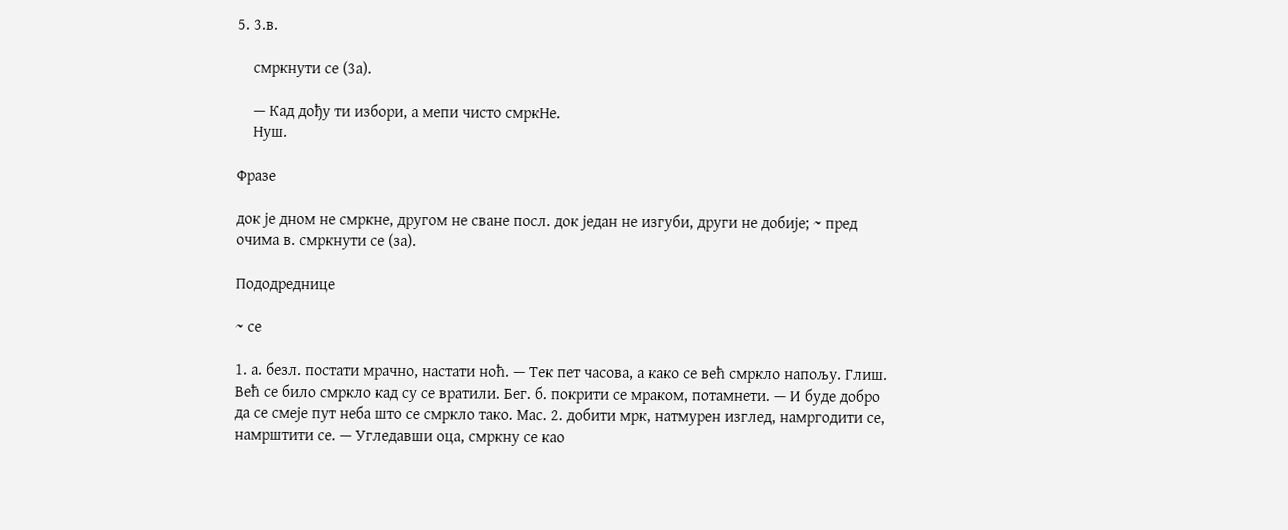5. 3.в.

    смркнути се (3а).

    — Кад дођу ти избори, а мепи чисто смркНе.
    Нуш.

Фразе

док је дном не смркне, другом не сване посл. док један не изгуби, други не добије; ~ пред очима в. смркнути се (за).

Пододреднице

~ се

1. а. безл. постати мрачно, настати ноћ. — Тек пет часова, а како се већ смркло напољу. Глиш. Већ се било смркло кад су се вратили. Бег. б. покрити се мраком, потамнети. — И буде добро да се смеје пут неба што се смркло тако. Мас. 2. добити мрк, натмурен изглед, намргодити се, намрштити се. — Угледавши оца, смркну се као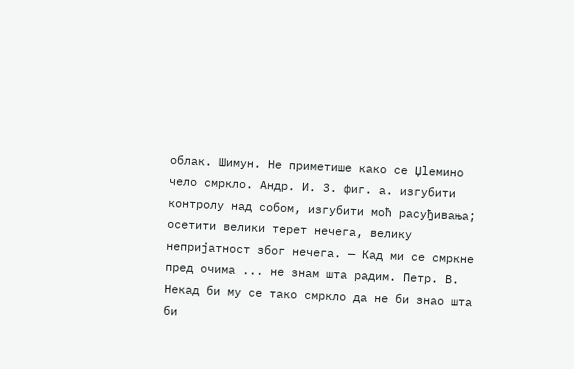облак. Шимун. Не приметише како се Џlемино чело смркло. Андр. И. 3. фиг. а. изгубити контролу над собом, изгубити моћ расуђивања; осетити велики терет нечега, велику непријатност због нечега. — Кад ми се смркне пред очима ... не знам шта радим. Петр. В. Некад би му се тако смркло да не би знао шта би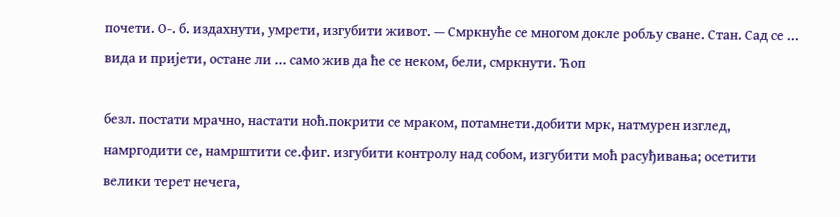почети. О-. б. издахнути, умрети, изгубити живот. — Смркнуће се многом докле робљу сване. Стан. Сад се ... вида и пријети, остане ли ... само жив да ће се неком, бели, смркнути. Ћоп

безл. постати мрачно, настати ноћ.покрити се мраком, потамнети.добити мрк, натмурен изглед, намргодити се, намрштити се.фиг. изгубити контролу над собом, изгубити моћ расуђивања; осетити велики терет нечега,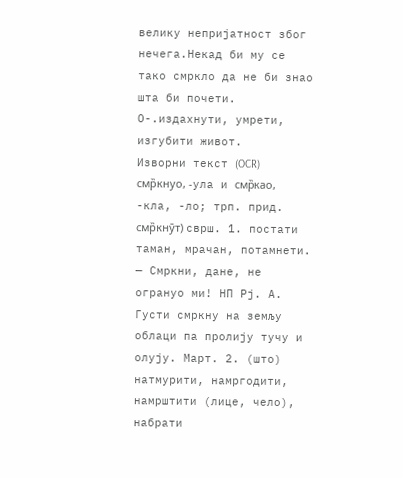велику непријатност због нечега.Некад би му се тако смркло да не би знао шта би почети. О-.издахнути, умрети, изгубити живот.
Изворни текст (OCR)
смр̏кнуо, -ула и смр̏као, -кла, -ло; трп. прид. смр̏кнӯт) сврш. 1. постати таман, мрачан, потамнети. — Смркни, дане, не огрануо ми! НП Рј. А. Густи смркну на земљу облаци па пролију тучу и олују. Март. 2. (што) натмурити, намргодити, намрштити (лице, чело), набрати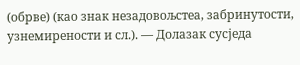(обрве) (као знак незадовољстеа, забринутости, узнемирености и сл.). — Долазак сусједа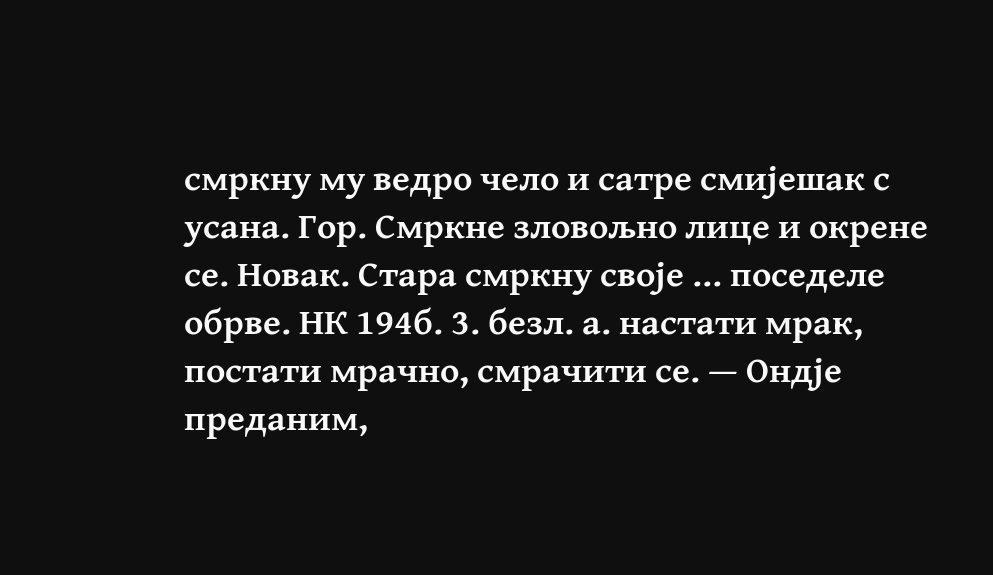смркну му ведро чело и сатре смијешак с усана. Гор. Смркне зловољно лице и окрене се. Новак. Стара смркну своје ... поседеле обрве. НК 194б. 3. безл. а. настати мрак, постати мрачно, смрачити се. — Ондје преданим,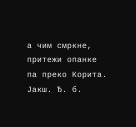а чим смркне, притежи опанке па преко Корита. Јакш. Ђ. б.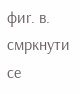фиr. в. смркнути се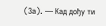(3а). — Кад дођу ти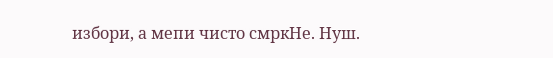избори, а мепи чисто смркНе. Нуш.